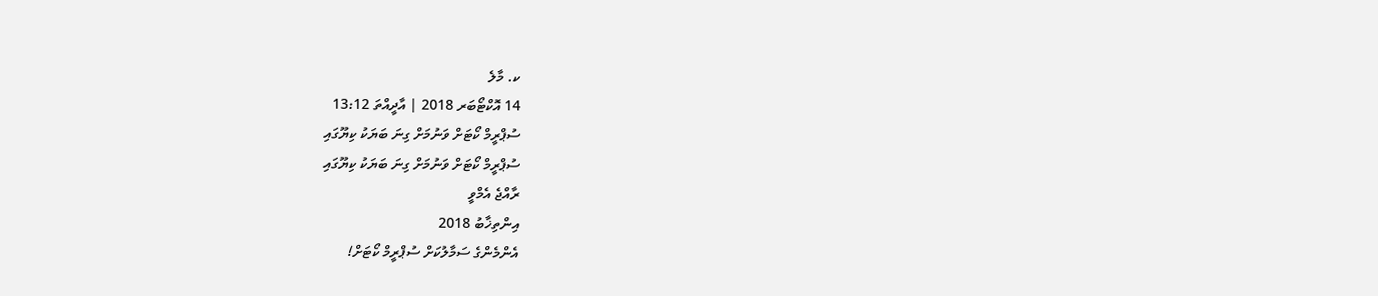ކ. މާލެ
14 އޮކްޓޯބަރ 2018 | އާދީއްތަ 13:12
ސުޕްރީމް ކޯޓަށް ވަނުމަށް ގިނަ ބަޔަކު ކިޔޫގައި
ސުޕްރީމް ކޯޓަށް ވަނުމަށް ގިނަ ބަޔަކު ކިޔޫގައި
ރާއްޖެ އެމްވީ
އިންތިޚާބު 2018
އެންމެންގެ ސަމާލުކަށް ސުޕްރީމް ކޯޓަށް!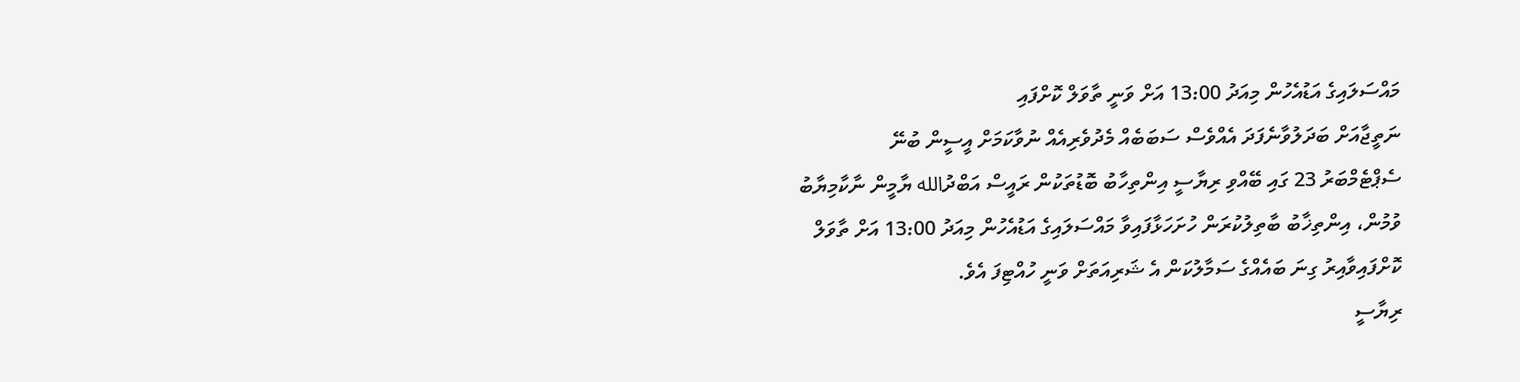މައްސަލައިގެ އަޑުއެހުން މިއަދު 13:00 އަށް ވަނީ ތާވަލް ކޮށްފައި
ނަތީޖާއަށް ބަދަލުވާނެފަދަ އެއްވެސް ސަބަބެއް މެދުވެރިއެއް ނުވާކަމަށް އީސީން ބުނޭ
ސެޕްޓެމްބަރު 23 ގައި ބޭއްވި ރިޔާސީ އިންތިހާބު ބޮޑުތަކުން ރައީސް އަބްދުالله ޔާމީން ނާކާމިޔާބު ވުމުން، އިންތިޚާބު ބާތިލުކުރަން ހުށަހަޅާފައިވާ މައްސަލައިގެ އަޑުއެހުން މިއަދު 13:00 އަށް ތާވަލް ކޮށްފައިވާއިރު ގިނަ ބައެއްގެ ސަމާލުކަން އެ ޝަރިއަތަށް ވަނީ ހުއްޓިފަ އެވެ.
ރިޔާސީ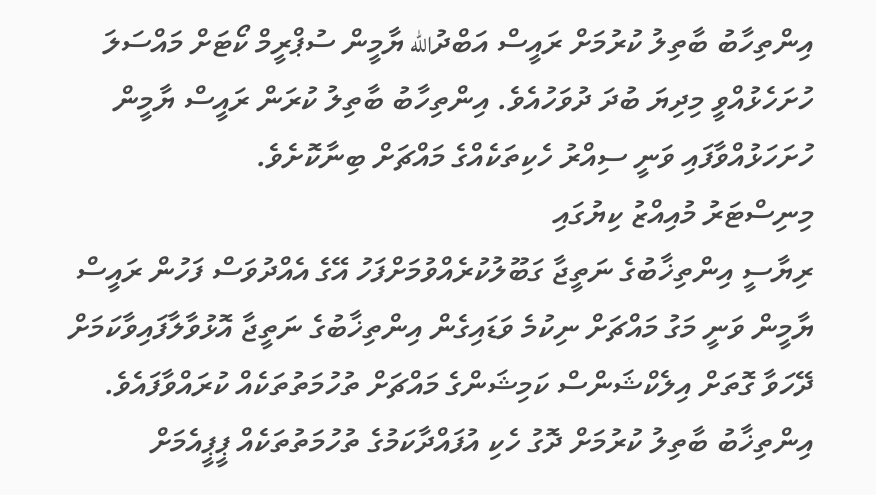އިންތިހާބު ބާތިލު ކުރުމަށް ރައީސް އަބްދުالله ޔާމީން ސުޕްރީމް ކޯޓަށް މައްސަލަ ހުށަހެޅުއްވީ މިދިޔަ ބުދަ ދުވަހުއެވެ. އިންތިހާބު ބާތިލު ކުރަން ރައީސް ޔާމީން ހުށަހަޅުއްވާފައި ވަނީ ސިއްރު ހެކިތަކެއްގެ މައްޗަށް ބިނާކޮށެވެ.
މިނިސްޓަރު މުއިއްޒު ކިޔުގައި
ރިޔާސީ އިންތިޚާބުގެ ނަތީޖާ ގަބޫލުކުރެއްވުމަށްފަހު އޭގެ އެއްދުވަސް ފަހުން ރައީސް ޔާމީން ވަނީ މަގު މައްޗަށް ނިކުމެ ވަޑައިގެން އިންތިޚާބުގެ ނަތީޖާ އޮޅުވާލާފައިވާކަމަށް ދޭހަވާ ގޮތަށް އިލެކްޝަންސް ކަމިޝަންގެ މައްޗަށް ތުހުމަތުތަކެއް ކުރައްވާފައެވެ.
އިންތިޚާބު ބާތިލު ކުރުމަށް ދޮގު ހެކި އުފައްދާކަމުގެ ތުހުމަތުތަކެއް ޕީޕީއެމަށް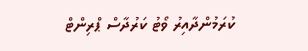ކުރަމުންދާއިރު ވޯޓު ކަރުދާސް ޕްރިންޓް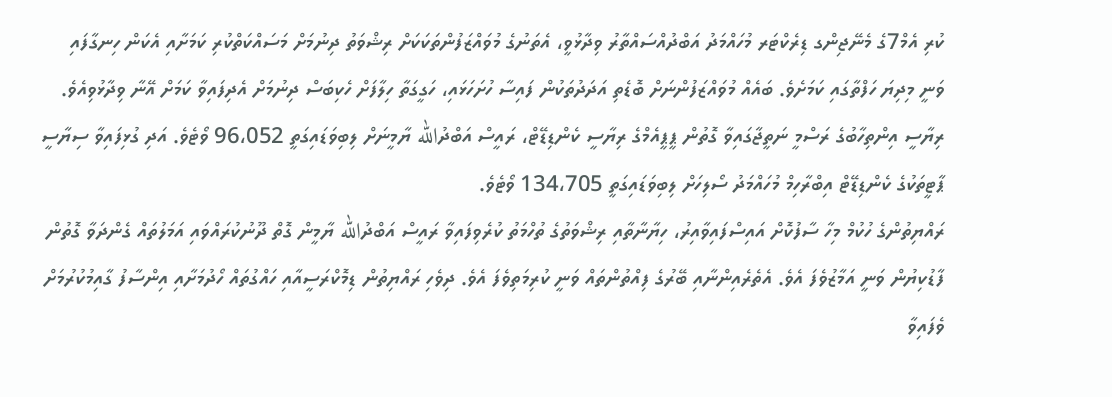ކުރި އެމް7ގެ މެނޭޖިންގ ޑިރެކްޓަރ މުހައްމަދު އަބްދުއްސައްތާރު ވިދާޅުވީ، އެތަނުގެ މުވައްޒަފުންތަކަކަށް ރިޝްވަތު ދިނުމަށް މަސައްކަތްކުރި ކަމަށާއި އެކަން ހިނގާފައި ވަނީ މިދިޔަ ހަފްތާގައި ކަމަށެވެ. ބައެއް މުވައްޒަފުންނަށް ބޮޑެތި އަދަދުތަކުން ފައިސާ ހުށަހަޅައި، ހަގީގަތާ ހިލާފަށް ހެކިބަސް ދިނުމަށް އެދިފައިވާ ކަމަށް އޭނާ ވިދާޅުވިއެވެ.
ރިޔާސީ އިންތިހާބުގެ ރަސްމީ ނަތީޖާގައިވާ ގޮތުން ޕީޕީއެމްގެ ރިޔާސީ ކެންޑިޑޭޓް، ރައީސް އަބްދުالله ޔާމީނަށް ލިބިވަޑައިގަތީ 96،052 ވޯޓެވެ. އަދި ގުޅިފައިވާ ސިޔާސީ ޕާޓީތަކުގެ ކެންޑިޑޭޓް އިބްރާހިމް މުހައްމަދު ސޯލިހަށް ލިބިވަޑައިގަތީ 134،705 ވޯޓެވެ.
ރައްޔިތުންގެ ހުކުމް މިހާ ސާފުކޮށް އައިސްފައިވާއިރު، ހިޔާނާތާއި ރިޝްވަތުގެ ތުހްމަތު ކުރެވިފައިވާ ރައީސް އަބްދުالله ޔާމީން ގޮތް ދޫނުކުރައްވައި އަމަލުތައް ގެންދަވާ ގޮތުން ފާޑުކިޔުން ވަނީ އަމާޒުވެފަ އެވެ. އެތެރެއިންނާއި ބޭރުގެ ފިއްތުންތައް ވަނީ ކުރިމަތިވެފަ އެވެ. ދިވެހި ރައްޔިތުން ޑިމޮކްރަސީއާއި ހައްގުތައް ހޯދުމަށާއި އިންސާފު ގާއިމުކުރުމަށް ވެފައިވާ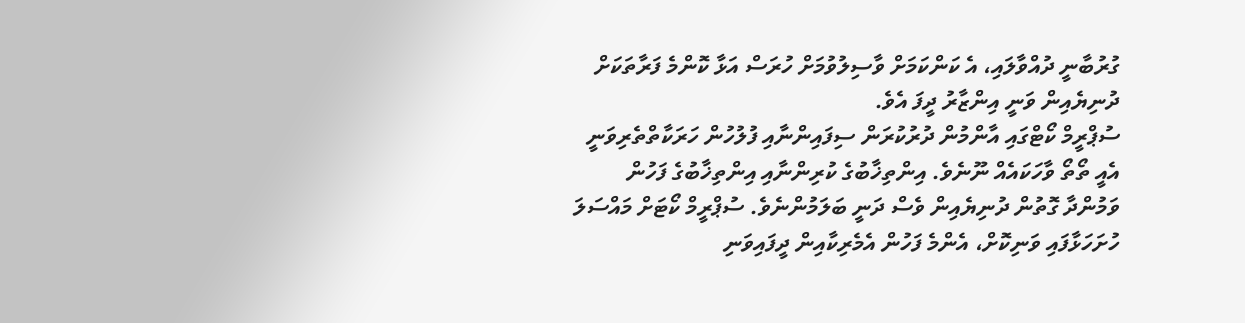ގުރުބާނީ ދުއްވާލައި، އެ ކަންކަމަށް ވާސިލުވުމަށް ހުރަސް އަޅާ ކޮންމެ ފަރާތަކަށް ދުނިޔެއިން ވަނީ އިންޒާރު ދީފަ އެވެ.
ސުޕްރީމް ކޯޓްގައި އާންމުން ދުރުކުރަން ސިފައިންނާއި ފުލުހުން ހަރަކާތްތެރިވަނީ
އެއީ ތޯތޯ ވާހަކައެއް ނޫނެވެ. އިންތިޚާބުގެ ކުރިންނާއި އިންތިޚާބުގެ ފަހުން ވަމުންދާ ގޮތުން ދުނިޔެއިން ވެސް ދަނީ ބަލަމުންނެވެ. ސުޕްރީމް ކޯޓަށް މައްސަލަ ހުށަހަޅާފައި ވަނިކޮށް، އެންމެ ފަހުން އެމެރިކާއިން ދީފައިވަނި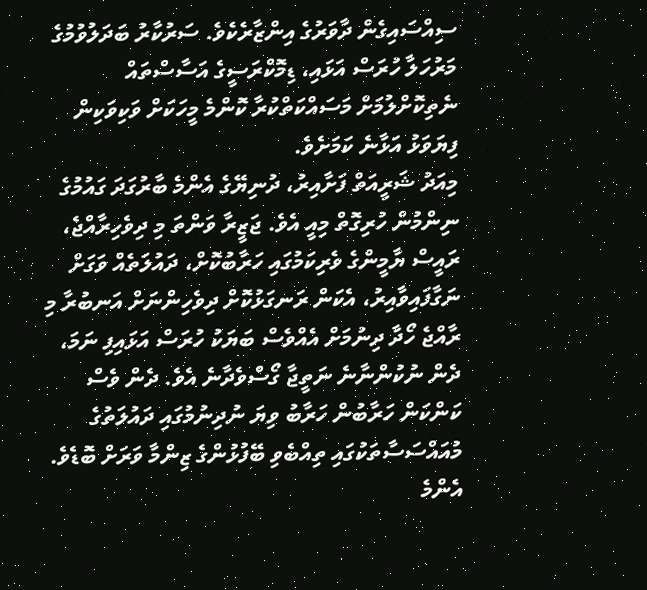ސިއްސައިގެން ދާވަރުގެ އިންޒާރެކެވެ. ސަރުކާރު ބަދަލުވުމުގެ މަރުހަލާ ހުރަސް އަޅައި، ޑިމޮކްރަސީގެ އަސާސްތައް ނެތިކޮށްލުމަށް މަސައްކަތްކުރާ ކޮންމެ މީހަކަށް ވަކިވަކިން ފިޔަވަޅު އަޅާނެ ކަމަށެވެ.
މިއަދު ޝަރީއަތް ފަށާއިރު، ދުނިޔޭގެ އެންމެ ބާރުގަދަ ގައުމުގެ ނިންމުން ހުރިގޮތް މިއީ އެވެ. ޖަޒީރާ ވަންތަ މި ދިވެހިރާއްޖެ، ރައީސް ޔާމީންގެ ވެރިކަމުގައި ހަރާބުކޮށް، ދައުލަތެއް ވަގަށް ނަގާފައިވާއިރު، އެކަން ރަނގަޅުކޮށް ދިވެހިންނަށް އަނބުރާ މި ރާއްޖެ ހޯދާ ދިނުމަށް އެއްވެސް ބަޔަކު ހުރަސް އަޅައިފި ނަމަ، ދެން ނުކުންނާނެ ނަތީޖާ ގޯސްވެދާނެ އެވެ. ދެން ވެސް ކަންކަން ހަރާބުން ހަރާބު ވިޔަ ނުދިނުމުގައި ދައުލަތުގެ މުއައްސަސާތަކުގައި ތިއްބެވި ބޭފުޅުންގެ ޒިންމާ ވަރަށް ބޮޑެވެ.
އެންމެ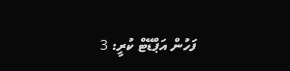ފަހުން އަޕްޑޭޓް ކުރީ: 3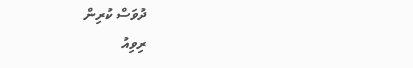ދުވަސް ކުރިން
ރިވިއު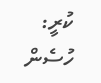ކުރީ: ހުސެން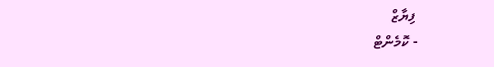ފިޔާޒް
- ކޮމެންޓް